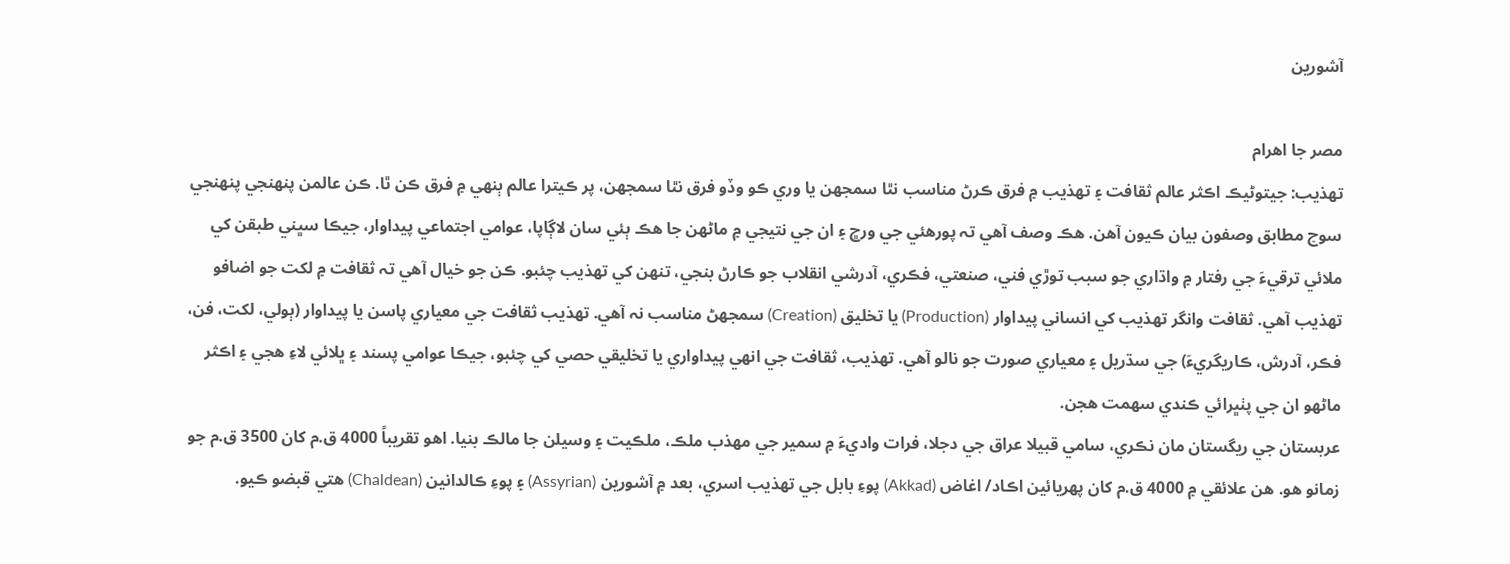آشورين

مصر جا اهرام
تھذيب: جيتوڻيڪ اڪثر عالم ثقافت ۽ تھذيب ۾ فرق ڪرڻ مناسب نٿا سمجهن يا وري ڪو وڏو فرق نٿا سمجهن، پر ڪيترا عالم ٻنهي ۾ فرق ڪن ٿا. ڪن عالمن پنھنجي پنھنجي سوچ مطابق وصفون بيان ڪيون آهن. هڪ وصف آهي تہ پورهئي جي ورڇ ۽ ان جي نتيجي ۾ ماڻهن جا هڪ ٻئي سان لاڳاپا، عوامي اجتماعي پيداوار، جيڪا سڀني طبقن کي ملائي ترقيءَ جي رفتار ۾ واڌاري جو سبب توڙي فني، صنعتي، فڪري، آدرشي انقلاب جو ڪارڻ بنجي، تنهن کي تھذيب چئبو. ڪن جو خيال آهي تہ ثقافت ۾ لکت جو اضافو تھذيب آهي. ثقافت وانگر تھذيب کي انساني پيداوار (Production) يا تخليق (Creation) سمجهڻ مناسب نہ آهي. تھذيب ثقافت جي معياري پاسن يا پيداوار (ٻولي، لکت، فن، فڪر، آدرش، ڪاريگريءَ) جي سڌريل ۽ معياري صورت جو نالو آهي. تهذيب، ثقافت جي انهي پيداواري يا تخليقي حصي کي چئبو، جيڪا عوامي پسند ۽ ڀلائي لاءِ هجي ۽ اڪثر ماڻهو ان جي پٺڀرائي ڪندي سهمت هجن.
عربستان جي ريگستان مان نڪري، سامي قبيلا عراق جي دجلا، فرات واديءَ ۾ سمير جي مهذب ملڪ، ملڪيت ۽ وسيلن جا مالڪ بنيا. اهو تقريباً 4000 ق.م کان 3500 ق.م جو زمانو هو. هن علائقي ۾ 4000 ق.م کان پهريائين اڪاد/ اغاض (Akkad) پوءِ بابل جي تھذيب اسري، بعد ۾ آشورين (Assyrian) ۽ پوءِ ڪالدانين (Chaldean) هتي قبضو ڪيو.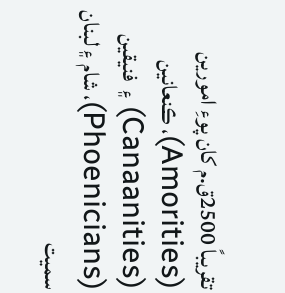تقريباً 2500ق.م کان پوءِ امورين (Amorities)، ڪنعانين (Canaanities) ۽ فنيقين (Phoenicians)، شام ۽ لبنان سميت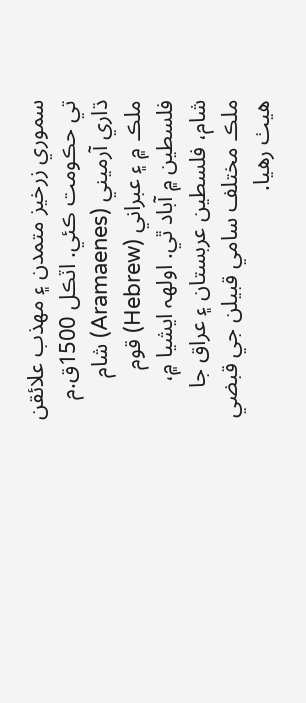سموري زرخيز متمدن ۽ مهذب علائقن تي حڪومت ڪئي. اٽڪل 1500ق.م ڌاري آرميني (Aramaenes) شام ملڪ ۾ ۽ عبراني (Hebrew) قوم فلسطين ۾ آباد ٿي. اولھہ ايشيا ۾، شام، فلسطين عربستان ۽ عراق جا ملڪ مختلف سامي قبيلن جي قبضي هيٺ رهيا.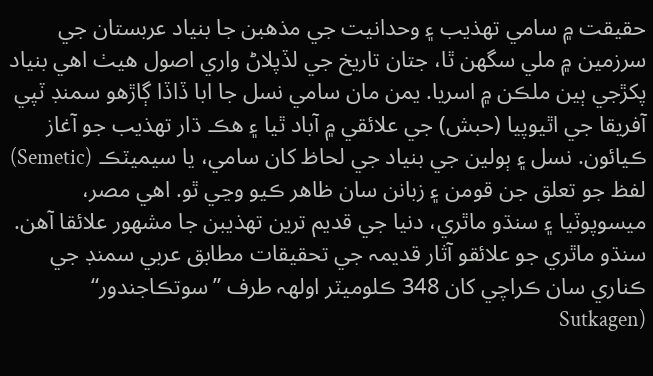حقيقت ۾ سامي تھذيب ۽ وحدانيت جي مذهبن جا بنياد عربستان جي سرزمين ۾ ملي سگهن ٿا، جتان تاريخ جي لڏپلاڻ واري اصول هيٺ اهي بنياد پکڙجي ٻين ملڪن ۾ اسريا. يمن مان سامي نسل جا ابا ڏاڏا ڳاڙهو سمنڊ ٽپي آفريقا جي اٿيوپيا (حبش) جي علائقي ۾ آباد ٿيا ۽ هڪ ڌار تھذيب جو آغاز ڪيائون. نسل ۽ ٻولين جي بنياد جي لحاظ کان سامي، يا سيميٽڪ (Semetic) لفظ جو تعلق جن قومن ۽ زبانن سان ظاهر ڪيو وڃي ٿو. اهي مصر، ميسوپوٽيا ۽ سنڌو ماٿري، دنيا جي قديم ترين تهذيبن جا مشھور علائقا آهن. سنڌو ماٿري جو علائقو آثار قديمہ جي تحقيقات مطابق عربي سمنڊ جي ڪناري سان ڪراچي کان 348 ڪلوميٽر اولھہ طرف ”سوتڪاجندور“ (Sutkagen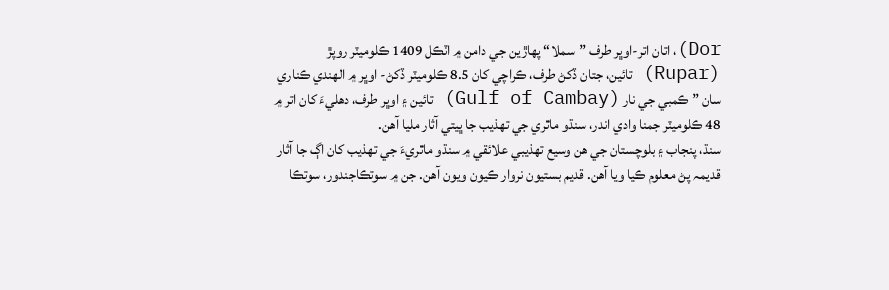Dor)، اتان اتر-اوڀر طرف ”سملا“ پهاڙين جي دامن ۾ اٽڪل 1409 ڪلوميٽر روپڙ (Rupar) تائين، جتان ڏکڻ طرف، ڪراچي کان 8.5 ڪلوميٽر ڏکڻ- اوڀر ۾ الهندي ڪناري سان ”ڪمبي جي نار (Gulf of Cambay) تائين ۽ اوڀر طرف، دهليءَ کان اتر ۾ 48 ڪلوميٽر جمنا وادي اندر، سنڌو ماٿري جي تھذيب جا ڀيتي آثار مليا آهن.
سنڌ، پنجاب ۽ بلوچستان جي هن وسيع تهذيبي علائقي ۾ سنڌو ماٿريءَ جي تھذيب کان اڳ جا آثار قديمہ پڻ معلوم ڪيا ويا آهن. قديم بستيون نروار ڪيون ويون آهن. جن ۾ سوتڪاجندور، سوتڪا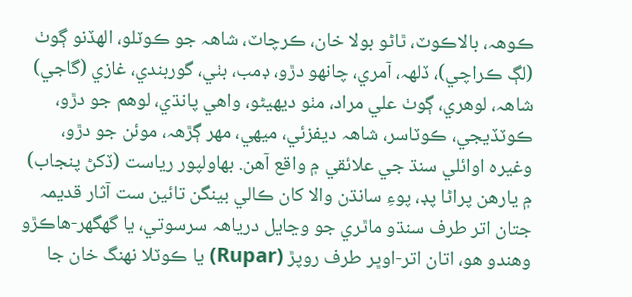ڪوھہ، بالاڪوٽ، ٿاڻو بولا خان، ڪرچاٽ، شاھہ جو ڪوٽلو، الھڏنو ڳوٺ (لڳ ڪراچي)، ڏلھہ، آمري، چانهو دڙو، ڊمب، بٺي، گوربندي، غازي (گاجي) شاھہ، لوهري، ڳوٺ علي مراد، مٺو ديهيڻو، واهي پانڌي، لوهم جو دڙو، ڪوٽڏيجي، ڪوٽاسر، شاھہ ديفزئي، ميهي، مھر ڳڙھہ، موئن جو دڙو، وغيرہ اوائلي سنڌ جي علائقي ۾ واقع آهن. بھاولپور رياست (ڏکڻ پنجاب) ۾ يارهن پراڻا پڊ، پوءِ سانڌن والا کان ڪالي بينگن تائين ست آثار قديمہ جتان اتر طرف سنڌو ماٿري جو وڃايل درياھہ سرسوتي، يا گهگهر-هاڪڙو وهندو هو، اتان اتر-اوڀر طرف روپڙ (Rupar) يا ڪوٽلا نهنگ خان جا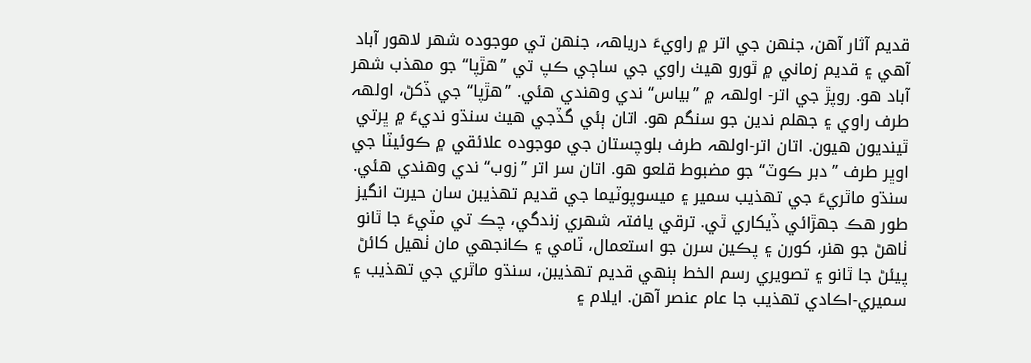قديم آثار آهن، جنهن جي اتر ۾ راويءَ درياھہ، جنهن تي موجودہ شھر لاهور آباد آهي ۽ قديم زماني ۾ ٿورو هيٺ راوي جي ساڄي ڪپ تي ”هڙپا“ جو مهذب شھر آباد هو. روپڙ جي اتر- اولھہ ۾ ”بياس“ ندي وهندي هئي. ”هڙپا“ جي ڏکڻ، اولھہ طرف راوي ۽ جھلم ندين جو سنگم هو. اتان ٻئي گڏجي هيٺ سنڌو نديءَ ۾ ڀرتي ٿينديون هيون. اتان اتر-اولھہ طرف بلوچستان جي موجودہ علائقي ۾ ڪوئيٽا جي اوڀر طرف ”دبر ڪوٽ“ جو مضبوط قلعو هو. اتان سر اتر ”زوب“ ندي وهندي هئي.
سنڌو ماٿريءَ جي تھذيب سمير ۽ ميسوپوٽيما جي قديم تهذيبن سان حيرت انگيز طور هڪ جهڙائي ڏيکاري ٿي. ترقي يافتہ شھري زندگي، چڪ تي مٽيءَ جا ٿانو ٺاهڻ جو هنر، کورن ۽ پڪين سرن جو استعمال، ٽامي ۽ ڪانجهي مان ٺهيل کائڻ پيئڻ جا ٿانو ۽ تصويري رسم الخط ٻنهي قديم تهذيبن، سنڌو ماٿري جي تھذيب ۽ سميري-اڪادي تھذيب جا عام عنصر آهن. ايلام ۽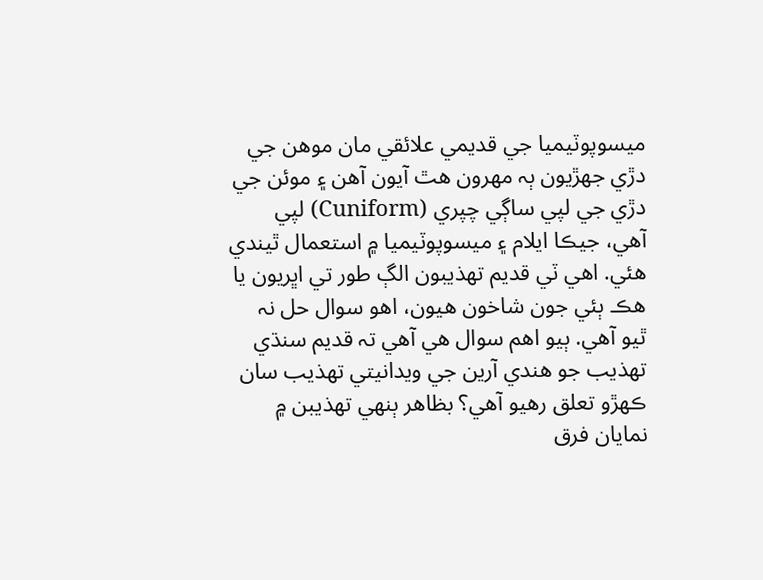ميسوپوٽيميا جي قديمي علائقي مان موهن جي دڙي جهڙيون ٻہ مهرون هٿ آيون آهن ۽ موئن جي دڙي جي لپي ساڳي چپري (Cuniform) لپي آهي، جيڪا ايلام ۽ ميسوپوٽيميا ۾ استعمال ٿيندي هئي. اهي ٽي قديم تهذيبون الڳ طور تي اڀريون يا هڪ ٻئي جون شاخون هيون، اهو سوال حل نہ ٿيو آهي. ٻيو اهم سوال هي آهي تہ قديم سنڌي تھذيب جو هندي آرين جي ويدانيتي تھذيب سان ڪهڙو تعلق رهيو آهي؟ بظاهر ٻنهي تهذيبن ۾ نمايان فرق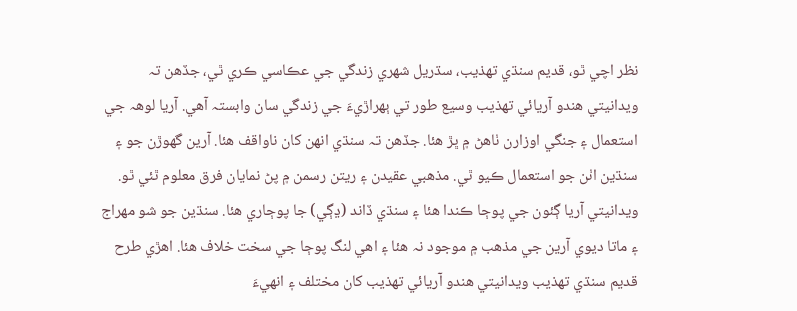نظر اچي ٿو، قديم سنڌي تهذيب، سڌريل شھري زندگي جي عڪاسي ڪري ٿي، جڏهن تہ ويدانيتي هندو آريائي تھذيب وسيع طور تي ٻھراڙيءَ جي زندگي سان وابستہ آهي. آريا لوھہ جي استعمال ۽ جنگي اوزارن ٺاهڻ ۾ ڀڙ هئا. جڏهن تہ سنڌي انهن کان ناواقف هئا. آرين گهوڙن جو ۽ سنڌين اٺن جو استعمال ڪيو ٿي. مذهبي عقيدن ۽ ريتن رسمن ۾ پڻ نمايان فرق معلوم ٿئي ٿو. ويدانيتي آريا ڳئون جي پوڄا ڪندا هئا ۽ سنڌي ڏاند (ڍڳي) جا پوڄاري هئا. سنڌين جو شو مهراج ۽ ماتا ديوي آرين جي مذهب ۾ موجود نہ هئا ۽ اهي لنگ پوڄا جي سخت خلاف هئا. اهڙي طرح قديم سنڌي تھذيب ويدانيتي هندو آريائي تھذيب کان مختلف ۽ انهيءَ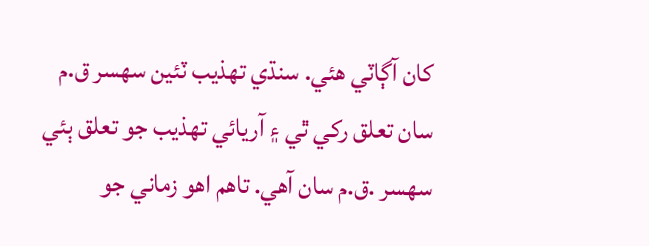کان آڳاٽي هئي. سنڌي تھذيب ٽئين سهسر ق.م سان تعلق رکي ٿي ۽ آريائي تھذيب جو تعلق ٻئي سهسر .ق.م سان آهي. تاهم اهو زماني جو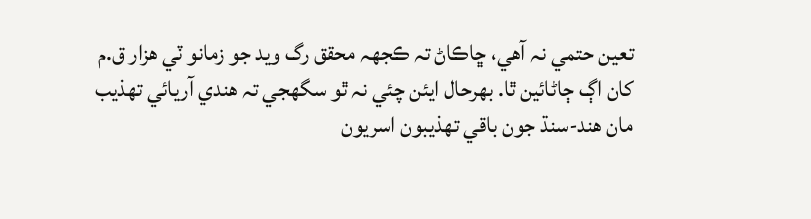تعين حتمي نہ آهي، ڇاڪاڻ تہ ڪجهہ محقق رگ ويد جو زمانو ٽي هزار ق.م کان اڳ ڄاڻائين ٿا. بهرحال ايئن چئي نہ ٿو سگهجي تہ هندي آريائي تھذيب مان هند-سنڌ جون باقي تهذيبون اسريون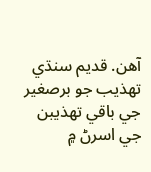آهن. قديم سنڌي تھذيب جو برصغير جي باقي تهذيبن جي اسرڻ ۾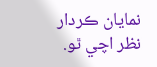نمايان ڪردار نظر اچي ٿو.